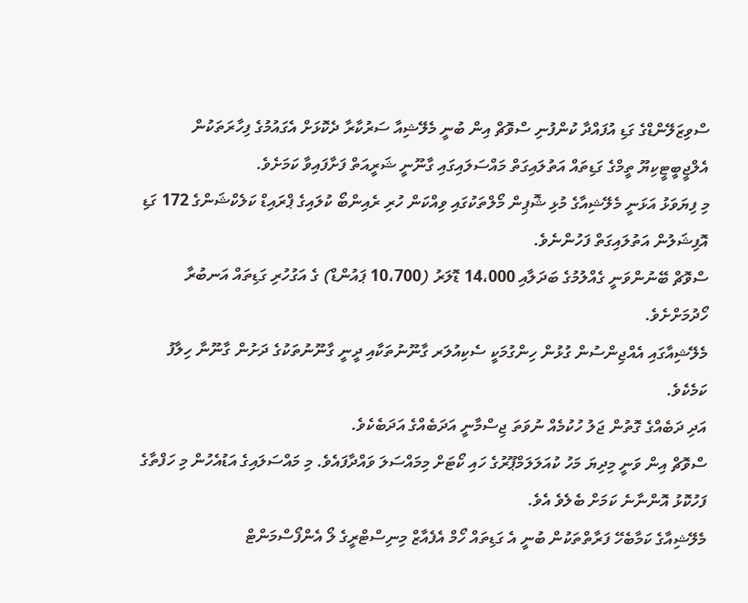ސްވިޒަލޭންޑްގެ ގަޑި އުފައްދާ ކުންފުނި ސްވޮޗް އިން ބުނީ މެލޭޝިއާ ސަރުކާރާ ދެކޮޅަށް އެގައުމުގެ ފިހާރަތަކުން އެލްޖީބީޓީކިޔޫ ތީމްގެ ގަޑިތައް އަތުލައިގަތް މައްސަލައިގައި ގާނޫނީ ޝަރީއަތް ފަށާފައިވާ ކަމަށެވެ.
މި ފިޔަވަޅު އަޅަނީ މެލޭޝިއާގެ މުޅި ޝޮޕިން މޯލްތަކުގައި ވިއްކަން ހުރި ރެއިންބޯ ކުލައިގެ ޕްރައިޑް ކަލެކްޝަންގެ 172 ގަޑި އޮފިޝަލުން އަތުލައިގަތް ފަހުންނެވެ.
ސްވޮޗް ބޭނުންވަނީ ގެއްލުމުގެ ބަދަލާއި 14،000 ޑޮލަރު (10،700 ޕައުންޑް) ގެ އަގުހުރި ގަޑިތައް އަނބުރާ ހޯދުމަށްށެވެ.
މެލޭޝިއާގައި އެއްޖިންސުން ގުޅުން ހިންގުމަކީ ސެކިއުލަރ ގާނޫނުތަކާއި ދީނީ ގާނޫނުތަކުގެ ދަށުން ގާނޫނާ ހިލާފު ކަމެކެވެ.
އަދި ދަބެއްގެ ގޮތުން ޖަލު ހުކުމެއް ނުވަތަ ޖިސްމާނީ އަދަބެއްގެ އަދަބެކެވެ.
ސްވޮޗް އިން ވަނީ މިދިޔަ މަހު ކުއަލަލަމްޕޫރުގެ ހައި ކޯޓަށް މިމައްސަލަ ވައްދާފައެވެ. މި މައްސަލައިގެ އަޑުއެހުން މި ހަފްތާގެ ފަހުކޮޅު އޮންނާނެ ކަމަށް ބެލެވެ އެވެ.
މެލޭޝިއާގެ ކަމާބެހޭ ފަރާތްތަކުން ބުނީ އެ ގަޑިތައް ހޯމް އެފެއާޒް މިނިސްޓްރީގެ ލޯ އެންފޯސްމަންޓް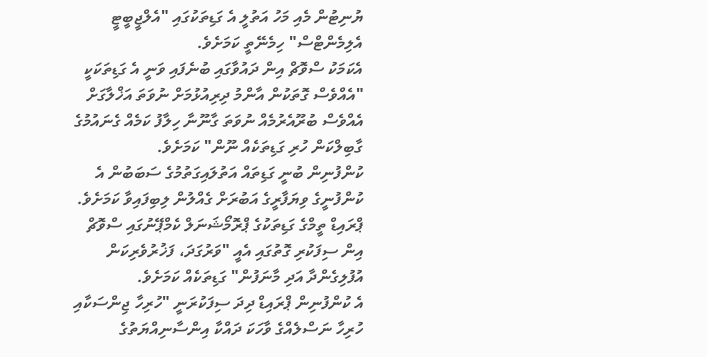ޔުނިޓުން މެއި މަހު އަތުލީ އެ ގަޑިތަކުގައި "އެލްޖީބީޓީ އެލިމެންޓްސް" ހިމެނޭތީ ކަމަށެވެ.
އެކަމަކު ސްވޮޗް އިން ދައުވާގައި ބުނެފައި ވަނީ އެ ގަޑިތަކަކީ "އެއްވެސް ގޮތަކުން އާންމު ދިރިއުޅުމަށް ނުވަތަ އަޚްލާގަށް އެއްވެސް ބުރޫއެރުމެއް ނުވަތަ ގާނޫނާ ހިލާފު ކަމެއް ގެނައުމުގެ ގާބިލްކަން ހުރި ގަޑިތަކެއް ނޫން" ކަމަށެވެ.
ކުންފުނިން ބުނީ ގަޑިތައް އަތުލައިގަތުމުގެ ސަބަބުން އެ ކުންފުނީގެ ވިޔަފާރީގެ އަބުރަށް ގެއްލުން ލިބިފައިވާ ކަމަށެވެ.
ޕްރައިޑް ތީމްގެ ގަޑިތަކުގެ ޕްރޮމޯޝަނަލް ކެމްޕޭނުގައި ސްވޮޗް އިން ސިފަކުރި ގޮތުގައި އެއީ "ވަރުގަދަ، ފަޚުރުވެރިކަން އުފުލިގެންދާ އަދި މާނަފުން" ގަޑިތަކެއް ކަމަށެވެ.
އެ ކުންފުނިން ޕްރައިޑް ދިދަ ސިފަކުރަނީ "ހުރިހާ ޖިންސަކާއި ހުރިހާ ނަސްލެއްގެ ވާހަކަ ދައްކާ އިންސާނިއްޔަތުގެ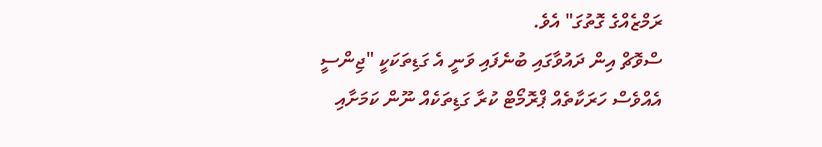ރަމްޒެއްގެ ގޮތުގަ" އެވެ.
ސްވޮޗް އިން ދައުވާގައި ބުނެފައި ވަނީ އެ ގަޑިތަކަކީ "ޖިންސީ އެއްވެސް ހަރަކާތެއް ޕްރޮމޯޓް ކުރާ ގަޑިތަކެއް ނޫން ކަމަށާއި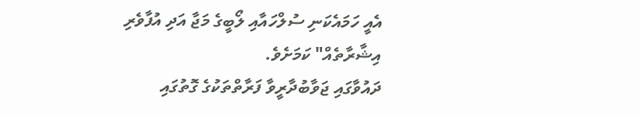އެއީ ހަމައެކަނި ސުލްހައާއި ލޯބީގެ މަޖާ އަދި އުފާވެރި އިޝާރާތެއް" ކަމަށެވެ.
ދައުވާގައި ޖަވާބުދާރީވާ ފަރާތްތަކުގެ ގޮތުގައި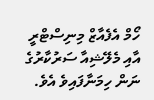ހޯމް އެފެއާޒް މިނިސްޓްރީ އާއި މެލޭޝިއާ ސަރުކާރުގެ ނަން ހިމަނާފައިވެ އެވެ.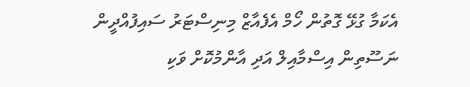އެކަމާ ގުޅޭ ގޮތުން ހޯމް އެފެއާޒް މިނިސްޓަރު ސައިފުއްދީން ނަސޫތިން އިސްމާއިލް އަދި އާންމުކޮށް ވަކި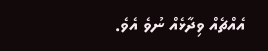އެއްޗެއް ވިދާޅެއް ނުވެ އެވެ.